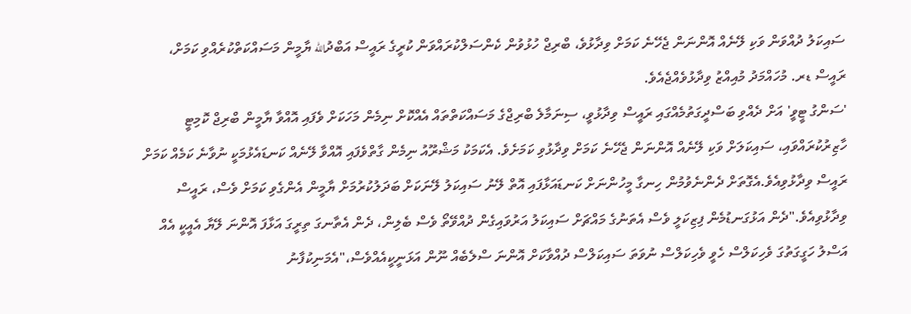ސައިކަލު ދުއްވަން ވަކި ލޭނެއް އޮންނަން ޖެހޭނެ ކަމަށް ވިދާޅުވެ، ބްރިޖް ހުޅުވުން ކެންސަލްކުރައްވަން ކުރީގެ ރައީސް އަބްދުالله ޔާމީން މަސައްކަތްކުރެއްވި ކަމަށް، ރައީސް ޑރ. މުހައްމަދު މުއިއްޒު ވިދާޅުވެއްޖެއެވެ.
'ސަންގު ޓީވީ' އަށް ދެއްވި ބަސްދީގަތުމެއްގައި ރައީސް ވިދާޅުވީ، ސިނަމާލެ ބްރިޖްގެ މަސައްކަތްތައް އެއްކޮށް ނިމެން މަހަކަށް ވެފައި އޮއްވާ ޔާމީން ބްރިޖް ކޮމިޓީ ހާޒިރުކުރައްވައި، ސައިކަލަށް ވަކި ލޭނެއް އޮންނަން ޖެހޭނެ ކަމަށް ވިދާޅުވި ކަމަށެވެ. އެކަމަކު މަޝްރޫއު ނިމެން ގާތްވެފައި އޮއްވާ ލޭނެއް ކަނޑައެޅުމަކީ ނުވާނެ ކަމެއް ކަމަށް ރައީސް ވިދާޅުވިއެވެ.އެގޮތަށް ދެންނެވުމުން ހިނގާ މީހުންނަށް ކަނޑައަޅާފައި އޮތް ލޭނު ސައިކަލު ލޭނަކަށް ބަދަލުކުރުމަށް ޔާމީން އެންގެވި ކަމަށް ވެސް، ރައީސް ވިދާޅުވިއެވެ."ދެން އަޅުގަނޑުމެން ފިޒިކަލީ ވެސް އެތަނުގެ މައްޗަށް ސައިކަލު އަރުވައިގެން ދުއްވޭތޯ ވެސް ބެލިން، ދެން އެތާނގަ ތިރީގަ އަޅާފަ އޮންނަ ލޭޔާ އެއީކީ އެއް އަސްލު ހަގީގަތުގަ ވެހިކަލްސް ހެވީ ވެހިކަލްސް ނުވަތަ ސައިކަލްސް ދުއްވާކަށް އޮންނަ ސްލެބެއް ނޫން އަޅަނީކީއެއްވެސް،"އެމަނިކުފާނު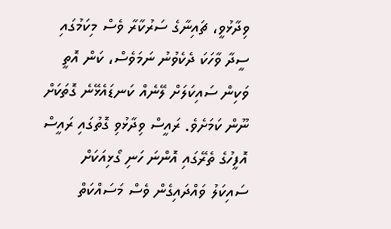ވިދާޅުވީ، ޗައިނާގެ ސަރުކާރާ ވެސް މިކަމުގައި ސީދާ ވާހަކަ ދެކެވުނު ނަމަވެސް، ކަން އޮތީ ވަކިން ސައިކަލަށް ލޭނެއް ކަނޑައެޅޭނެ ގޮތަކަށް ނޫން ކަމަށެވެ. ރައީސް ވިދާޅުވި ގޮތުގައި ރައީސް އޮފީހުގެ ތެރޭގައި އޮންނަ ހަނި ގޯޅިއަކަށް ސައިކަލު ވައްދައިގެން ވެސް މަސައްކަތް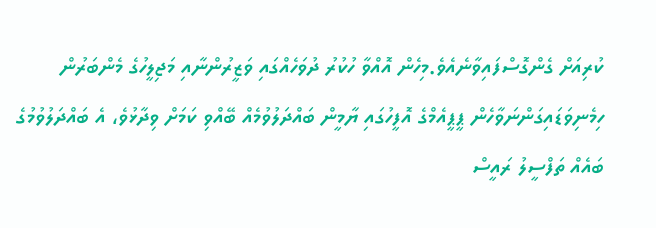ކުރިއަށް ގެންގޮސްފައިވާނެއެވެ.މިހެން އޮއްވާ ހުކުރު ދުވަހެއްގައި ވަޒީރުންނާއި މަޖިލީހުގެ މެންބަރުން ހިމެނިވަޑައިގަންނަވާހެން ޕީޕީއެމްގެ އޮފީހުގައި ޔާމީން ބައްދަލުވުމެއް ބޭއްވި ކަމަށް ވިދާޅުވެ، އެ ބައްދަލުވުމުގެ ބައެއް ތަފްސީލު ރައީސް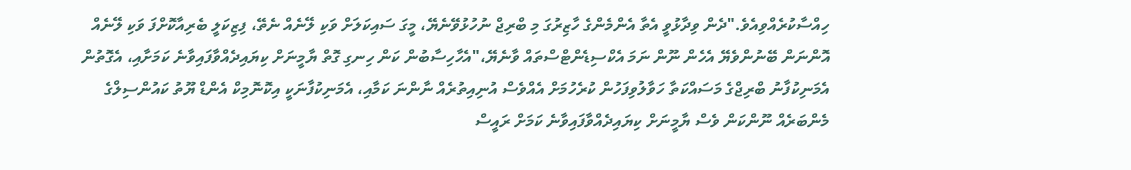ހިއްސާކުރެއްވިއެވެ."ދެން ވިދާޅުވީ އެތާ އެންމެންގެ ހާޒިރުގަ މި ބްރިޖް ނުހުޅުވޭނެޔޭ، މީގަ ސައިކަލަށް ވަކި ލޭނެއް ނެތޭ، ފިޒިކަލީ ބެރިއާކޮށްފަ ވަކި ލޭނެއް އޮންނަން ބޭނުންވެޔޭ އެހެން ނޫން ނަމަ އެކްސިޑެންޓްސްތައް ވާނެޔޭ،"އެހާހިސާބުން ކަން ހިނގި ގޮތް ޔާމީނަށް ކިޔައިދެއްވާފައިވާނެ ކަމަށާއި، އެގޮތުން އެމަނިކުފާނު ބްރިޖްގެ މަސައްކަތާ ހަވާލުވިފަހުން ކުރެހުމަށް އެއްވެސް އުނިއިތުރެއް ނާންނަ ކަމާއި، އެމަނިކުފާނަކީ އިކޮނޮމިކް އެންޑް ޔޫތު ކައުންސިލްގެ މެންބަރެއް ނޫންކަން ވެސް ޔާމީނަށް ކިޔައިދެއްވާފައިވާނެ ކަމަށް ރައީސް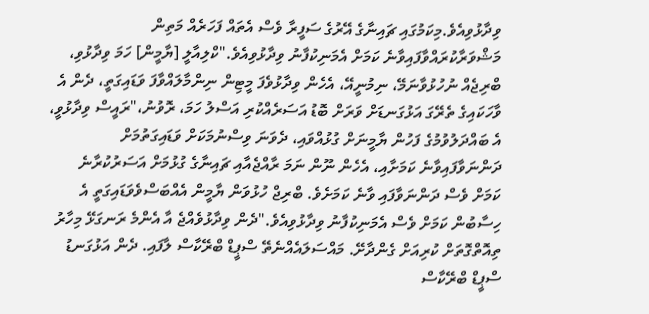ވިދާޅުވިއެވެ.މިކަމުގައި ޗައިނާގެ އޭރުގެ ސަފީރާ ވެސް އެތައް ފަހަރެއް މަތިން މަޝްވަރާކުރައްވާފައިވާނެ ކަމަށް އެމަނިކުފާނު ވިދާޅުވިއެވެ."ކްލިއާލީ [ޔާމީން] ހަމަ ވިދާޅުވި، ބްރިޖެއް ނުހުޅުވާނަމޭ، ނިމުނީއޭ، އެހެން ވިދާޅުވެފަ މީޓިން ނިންމާލައްވާފަ ވަޑައިގަތީ، ދެން އެ ވާހަކައިގެ ތެރޭގަ އަޅުގަނޑަށް ވަރަށް ބޮޑު އަސަރެއްކުރި އަސްލު ހަމަ، ރޮވުނު،"ރައީސް ވިދާޅުވީ، އެ ބައްދަލުވުމުގެ ފަހުން ޔާމީނަށް ގުޅުއްވައި، ދެވަނަ ވިސްނުމަކަށް ވަޑައިގަތުމަށް ދަންނަވާފައިވާނެ ކަމަށާއި، އެހެން ނޫން ނަމަ ރާއްޖެއާއި ޗައިނާގެ ގުޅުމަށް އަސަރުކުރާނެ ކަމަށް ވެސް ދަންނަވާފައި ވާނެ ކަމަށެވެ. ބްރިޖް ހުޅުވަން ޔާމީން އެއްބަސްވެވަޑައިގަތީ އެ ހިސާބުން ކަމަށް ވެސް އެމަނިކުފާނު ވިދާޅުވިއެވެ."ދެން ވިދާޅުވެއްޖެ އާ އެންމެ ރަނގަޅޭ މިހާރު ތިއޮތްގޮތަށް ކުރިއަށް ގެންދާށޭ. މައްސަލައެއްނެތޭ ސްޕީޑް ބްރޭކާސް ލާފައި. ދެން އަޅުގަނޑު ސްޕީޑް ބްރޭކާސް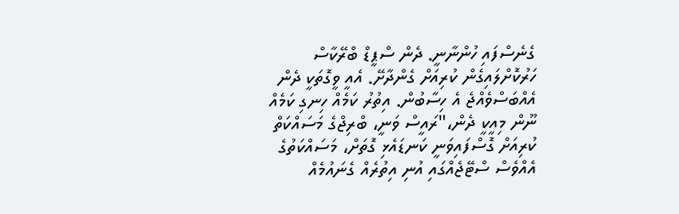ގެނެސްފައި ހުންނާނީ. ދެން ސްޕީޑް ބްރޭކާސް ހަރުކޮށްލައިގެން ކުރިއަށް ގެންދާށޭ. އެއީ ވީގޮތަކީ ދެން އެއްބަސްވެއްޖެ އެ ހިސާބުން. އިތުރު ކަމެއް ހިނގި ކަމެއް ނޫން މިއީކީ ދެން،"ރައީސް ވަނީ، ބްރިޖްގެ މަސައްކަތް ކުރިއަށް ގޮސްފައިވަނީ ކަނޑައެޅި ގޮތަށް، މަސައްކަތުގެ އެއްވެސް ސްޓޭޖެއްގައި އުނި އިތުރެއް ގެނައުމެއް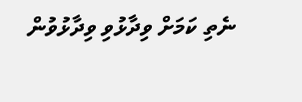ނެތި ކަމަށް ވިދާޅުވި ވިދާޅުވުން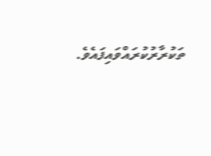ތަކުރާރުކުރައްވައިފައެވެ.